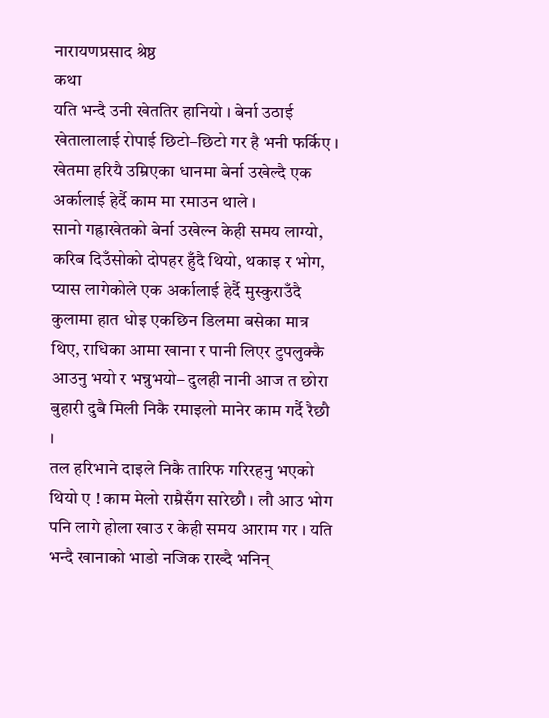नारायणप्रसाद श्रेष्ठ
कथा
यति भन्दै उनी खेततिर हानियो । बेर्ना उठाई खेतालालाई रोपाई छिटो–छिटो गर है भनी फर्किए । खेतमा हरियै उम्रिएका धानमा बेर्ना उखेल्दै एक अर्कालाई हेर्दै काम मा रमाउन थाले ।
सानो गह्राखेतको बेर्ना उखेल्न केही समय लाग्यो, करिब दिउँसोको दोपहर हुँदै थियो, थकाइ र भोग, प्यास लागेकोले एक अर्कालाई हेर्दै मुस्कुराउँदै कुलामा हात धोइ एकछिन डिलमा बसेका मात्र थिए, राधिका आमा खाना र पानी लिएर टुपलुक्कै आउनु भयो र भन्नुभयो– दुलही नानी आज त छोरा बुहारी दुबै मिली निकै रमाइलो मानेर काम गर्दै रैछौ ।
तल हरिभाने दाइले निकै तारिफ गरिरहनु भएको थियो ए ! काम मेलो राम्रैसँग सारेछौ । लौ आउ भोग पनि लागे होला खाउ र केही समय आराम गर । यति भन्दै खानाको भाडो नजिक राख्दै भनिन्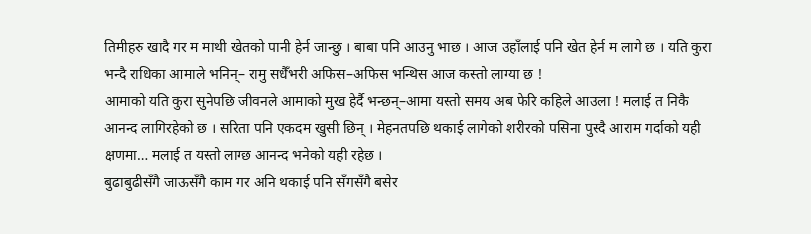तिमीहरु खादै गर म माथी खेतको पानी हेर्न जान्छु । बाबा पनि आउनु भाछ । आज उहाँलाई पनि खेत हेर्न म लागे छ । यति कुरा भन्दै राधिका आमाले भनिन्– रामु सधैँभरी अफिस–अफिस भन्थिस आज कस्तो लाग्या छ !
आमाको यति कुरा सुनेपछि जीवनले आमाको मुख हेर्दै भन्छन्–आमा यस्तो समय अब फेरि कहिले आउला ! मलाई त निकै आनन्द लागिरहेको छ । सरिता पनि एकदम खुसी छिन् । मेहनतपछि थकाई लागेको शरीरको पसिना पुस्दै आराम गर्दाको यही क्षणमा… मलाई त यस्तो लाग्छ आनन्द भनेको यही रहेछ ।
बुढाबुढीसँगै जाऊसँगै काम गर अनि थकाई पनि सँगसँगै बसेर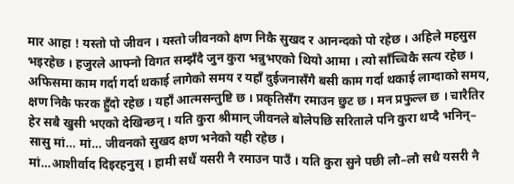मार आहा ! यस्तो पो जीवन । यस्तो जीवनको क्षण निकै सुखद र आनन्दको पो रहेछ । अहिले महसुस भइरहेछ । हजुरले आफ्नो विगत सम्झँदै जुन कुरा भन्नुभएको थियो आमा । त्यो साँच्चिकै सत्य रहेछ ।
अफिसमा काम गर्दा गर्दा थकाई लागेको समय र यहाँ दुईजनासँगै बसी काम गर्दा थकाई लाग्दाको समय, क्षण निकै फरक हुँदो रहेछ । यहाँ आत्मसन्तुष्टि छ । प्रकृतिसँग रमाउन छुट छ । मन प्रफुल्ल छ । चारैतिर हेर सबै खुसी भएको देखिन्छन् । यति कुरा श्रीमान् जीवनले बोलेपछि सरिताले पनि कुरा थप्दै भनिन्– सासु मां… मां… जीवनको सुखद क्षण भनेको यही रहेछ ।
मां…आशीर्वाद दिइरहनुस् । हामी सधैं यसरी नै रमाउन पाउँ । यति कुरा सुने पछी लौ–लौ सधै यसरी नै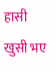हासी खुसी भए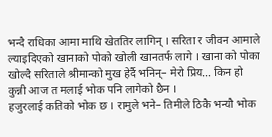भन्दै राधिका आमा माथि खेततिर लागिन् । सरिता र जीवन आमाले ल्याइदिएको खानाको पोको खोली खानतर्फ लागे । खाना को पोका खोल्दै सरिताले श्रीमान्को मुख हेर्दै भनिन्– मेरो प्रिय… किन हो कुन्नी आज त मलाई भोक पनि लागेको छैन ।
हजुरलाई कतिको भोक छ । रामुले भने– तिमीले ठिकै भन्यौ भोक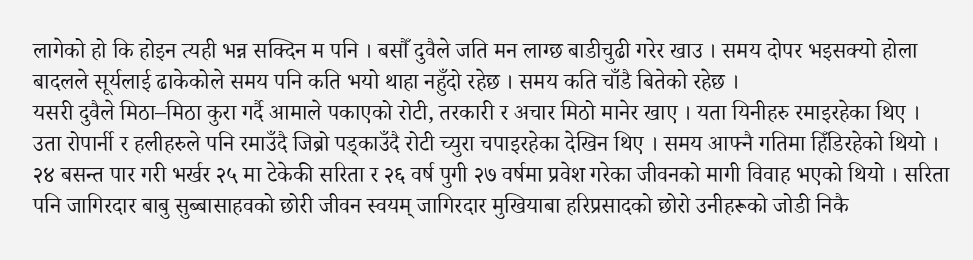लागेको हो कि होइन त्यही भन्न सक्दिन म पनि । बसौँ दुवैले जति मन लाग्छ बाडीचुढी गरेर खाउ । समय दोपर भइसक्यो होला बादलले सूर्यलाई ढाकेकोले समय पनि कति भयो थाहा नहुँदो रहेछ । समय कति चाँडै बितेको रहेछ ।
यसरी दुवैले मिठा–मिठा कुरा गर्दै आमाले पकाएको रोटी, तरकारी र अचार मिठो मानेर खाए । यता यिनीहरु रमाइरहेका थिए । उता रोपार्नी र हलीहरुले पनि रमाउँदै जिब्रो पड्काउँदै रोटी च्युरा चपाइरहेका देखिन थिए । समय आफ्नै गतिमा हिँडिरहेको थियो ।
२४ बसन्त पार गरी भर्खर २५ मा टेकेकी सरिता र २६ वर्ष पुगी २७ वर्षमा प्रवेश गरेका जीवनको मागी विवाह भएको थियो । सरिता पनि जागिरदार बाबु सुब्बासाहवको छोरी जीवन स्वयम् जागिरदार मुखियाबा हरिप्रसादको छोरो उनीहरूको जोडी निकै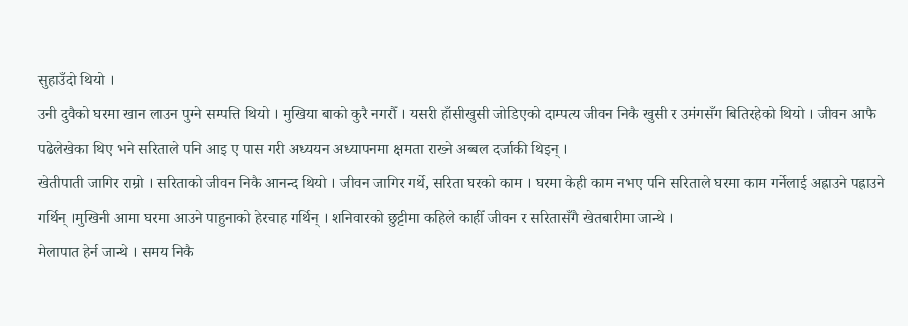सुहाउँदो थियो ।
उनी दुवैको घरमा खान लाउन पुग्ने सम्पत्ति थियो । मुखिया बाको कुरै नगरौँ । यसरी हाँसीखुसी जोडिएको दाम्पत्य जीवन निकै खुसी र उमंगसँग बितिरहेको थियो । जीवन आफै पढेलेखेका थिए भने सरिताले पनि आइ ए पास गरी अध्ययन अध्यापनमा क्षमता राख्ने अब्बल दर्जाकी थिइन् ।
खेतीपाती जागिर राम्रो । सरिताको जीवन निकै आनन्द थियो । जीवन जागिर गर्थे, सरिता घरको काम । घरमा केही काम नभए पनि सरिताले घरमा काम गर्नेलाई अह्राउने पह्राउने गर्थिन् ।मुखिनी आमा घरमा आउने पाहुनाको हेरचाह गर्थिन् । शनिवारको छुट्टीमा कहिले काहीँ जीवन र सरितासँगै खेतबारीमा जान्थे ।
मेलापात हेर्न जान्थे । समय निकै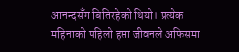आनन्दसँग बितिरहेको थियो। प्रत्येक महिनाको पहिलो हप्ता जीवनले अफिसमा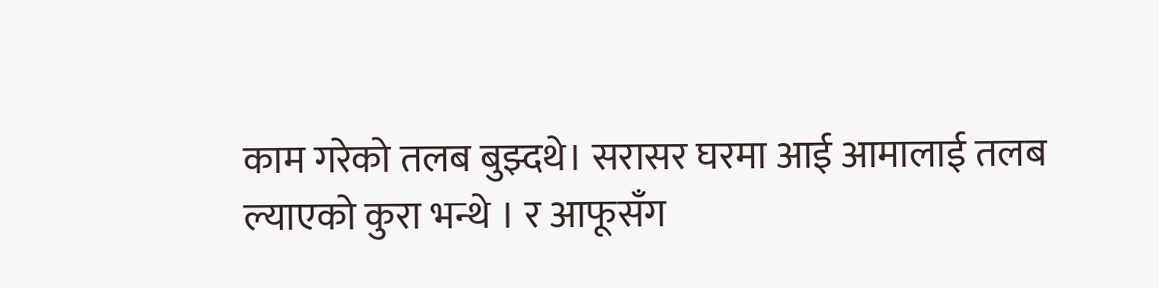काम गरेको तलब बुझ्दथे। सरासर घरमा आई आमालाई तलब ल्याएको कुरा भन्थे । र आफूसँग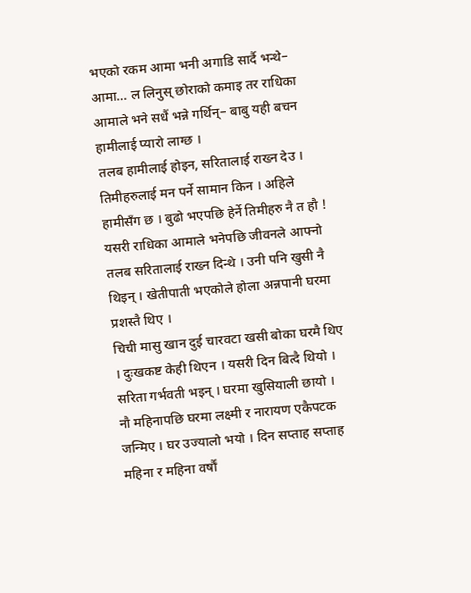भएको रकम आमा भनी अगाडि सार्दै भन्थे– आमा… ल लिनुस् छोराको कमाइ तर राधिका आमाले भने सधैं भन्ने गर्थिन्– बाबु यही बचन हामीलाई प्यारो लाग्छ ।
तलब हामीलाई होइन, सरितालाई राख्न देउ । तिमीहरुलाई मन पर्ने सामान किन । अहिले हामीसँग छ । बुढो भएपछि हेर्ने तिमीहरु नै त हौ ! यसरी राधिका आमाले भनेपछि जीवनले आफ्नो तलब सरितालाई राख्न दिन्थे । उनी पनि खुसी नै थिइन् । खेतीपाती भएकोले होला अन्नपानी घरमा प्रशस्तै थिए ।
चिची मासु खान दुई चारवटा खसी बोका घरमै थिए । दुःखकष्ट केही थिएन । यसरी दिन बित्दै थियो । सरिता गर्भवती भइन् । घरमा खुसियाली छायो । नौ महिनापछि घरमा लक्ष्मी र नारायण एकैपटक जन्मिए । घर उज्यालो भयो । दिन सप्ताह सप्ताह महिना र महिना वर्षौं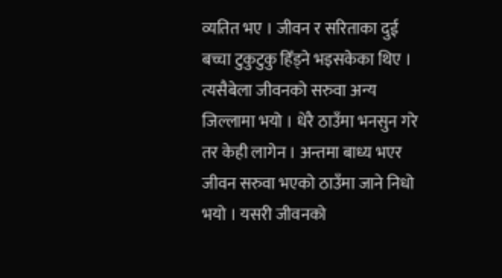व्यतित भए । जीवन र सरिताका दुई बच्चा टुकुटुकु हिँड्ने भइसकेका थिए ।
त्यसैबेला जीवनको सरुवा अन्य जिल्लामा भयो । धेरै ठाउँमा भनसुन गरे तर केही लागेन । अन्तमा बाध्य भएर जीवन सरुवा भएको ठाउँमा जाने निधो भयो । यसरी जीवनको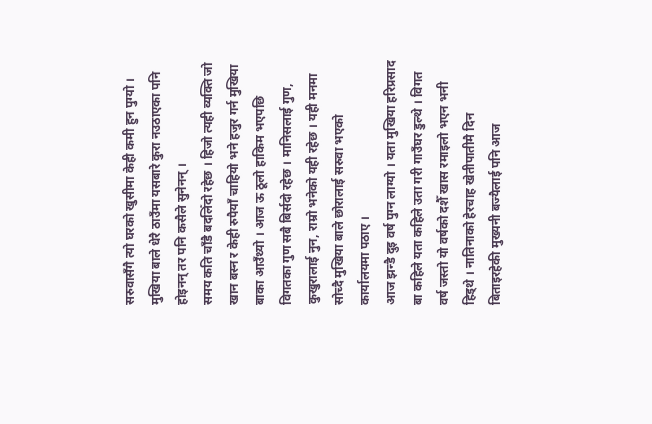सरुवासँगै त्यो घरको खुसीमा केही कमी हुन पुग्यो । मुखिया बाले धेरै ठाउँमा यसबारे कुरा नउठाएका पनि होइनन् तर पनि कसैले सुनेनन् ।
समय कति चाँडै बदलिँदो रहेछ । हिजो त्यही व्यक्ति जो खान बस्न र केही रुपैयाँ चाहियो भने हजुर गर्न मुखिया बाका आउँथ्यो । आज ऊ ठूलो हाकिम भएपछि विगतका गुण सबै बिर्सदो रहेछ । मानिसलाई गुण, कुखुरालाई नुन, राम्रो भनेको यही रहेछ । यही मनमा सोच्दै मुखिया बाले छोरालाई सरुवा भएको कार्यालयमा पठाए ।
आज झन्डै दुइ वर्ष पुग्न लाग्यो । यता मुखिया हरिप्रसाद बा कहिले यता कहिले उता गरी गाउँघर डुल्थे । विगत वर्ष जस्तो यो वर्षको दशैँ खास रमाइलो भएन भनी हिड्थे । नातिनाको हेरचाह खेतीपातीमै दिन बिताइरहेकी मुख्यनी बज्यैलाई पनि आज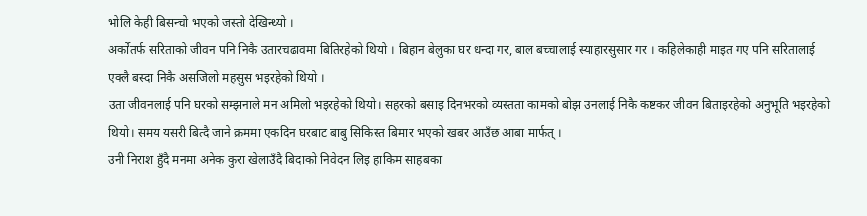भोलि केही बिसन्चो भएको जस्तो देखिन्थ्यो ।
अर्कोतर्फ सरिताको जीवन पनि निकै उतारचढावमा बितिरहेको थियो । बिहान बेलुका घर धन्दा गर, बाल बच्चालाई स्याहारसुसार गर । कहिलेकाही माइत गए पनि सरितालाई एक्लै बस्दा निकै असजिलो महसुस भइरहेको थियो ।
उता जीवनलाई पनि घरको सम्झनाले मन अमिलो भइरहेको थियो। सहरको बसाइ दिनभरको व्यस्तता कामको बोझ उनलाई निकै कष्टकर जीवन बिताइरहेको अनुभूति भइरहेको थियो। समय यसरी बित्दै जाने क्रममा एकदिन घरबाट बाबु सिकिस्त बिमार भएको खबर आउँछ आबा मार्फत् ।
उनी निराश हुँदै मनमा अनेक कुरा खेलाउँदै बिदाको निवेदन लिइ हाकिम साहबका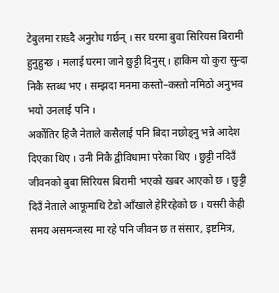टेबुलमा राख्दै अनुरोध गर्छन् । सर घरमा बुवा सिरियस बिरामी हुनुहुन्छ । मलाई घरमा जाने छुट्टी दिनुस् । हाकिम यो कुरा सुन्दा निकै स्तब्ध भए । सम्झदा मनमा कस्तो–कस्तो नमिठो अनुभव भयो उनलाई पनि ।
अर्कोतिर हिजै नेताले कसैलाई पनि बिदा नछोड्नु भन्ने आदेश दिएका थिए । उनी निकै द्वीविधामा परेका थिए । छुट्टी नदिउँ जीवनको बुबा सिरियस बिरामी भएको खबर आएको छ । छुट्टी दिउँ नेताले आफूमाथि टेडो आँखाले हेरिरहेको छ । यसरी केही समय असमन्जस्य मा रहे पनि जीवन छ त संसार, इष्टमित्र,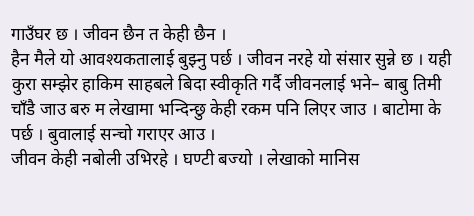गाउँघर छ । जीवन छैन त केही छैन ।
हैन मैले यो आवश्यकतालाई बुझ्नु पर्छ । जीवन नरहे यो संसार सुन्ने छ । यही कुरा सम्झेर हाकिम साहबले बिदा स्वीकृति गर्दै जीवनलाई भने– बाबु तिमी चाँडै जाउ बरु म लेखामा भन्दिन्छु केही रकम पनि लिएर जाउ । बाटोमा के पर्छ । बुवालाई सन्चो गराएर आउ ।
जीवन केही नबोली उभिरहे । घण्टी बज्यो । लेखाको मानिस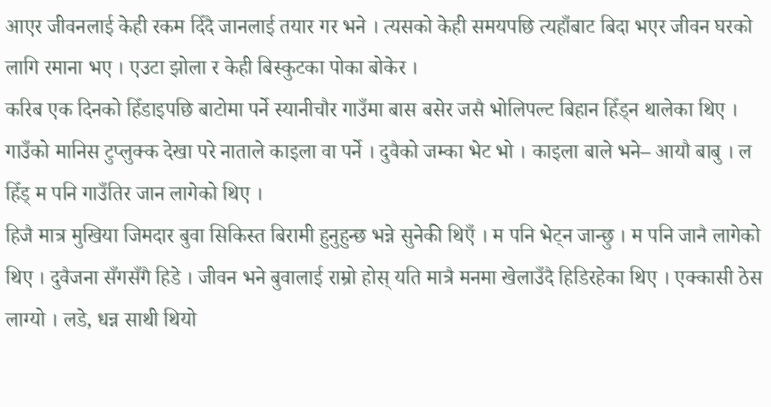आएर जीवनलाई केही रकम दिँदै जानलाई तयार गर भने । त्यसको केही समयपछि त्यहाँबाट बिदा भएर जीवन घरको लागि रमाना भए । एउटा झोला र केही बिस्कुटका पोका बोकेर ।
करिब एक दिनको हिँडाइपछि बाटोमा पर्ने स्यानीचौर गाउँमा बास बसेर जसै भोलिपल्ट बिहान हिँड्न थालेका थिए । गाउँको मानिस टुप्लुक्क देखा परे नाताले काइला वा पर्ने । दुवैको जम्का भेट भो । काइला बाले भने– आयौ बाबु । ल हिँड् म पनि गाउँतिर जान लागेको थिए ।
हिजै मात्र मुखिया जिमदार बुवा सिकिस्त बिरामी हुनुहुन्छ भन्ने सुनेकी थिएँ । म पनि भेट्न जान्छु । म पनि जानै लागेको थिए । दुवैजना सँगसँगै हिडे । जीवन भने बुवालाई राम्रो होस् यति मात्रै मनमा खेलाउँदै हिडिरहेका थिए । एक्कासी ठेस लाग्यो । लडे, धन्न साथी थियो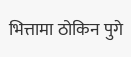भित्तामा ठोकिन पुगे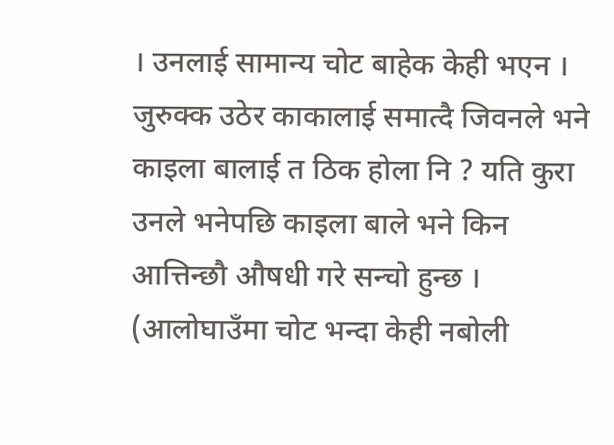। उनलाई सामान्य चोट बाहेक केही भएन ।
जुरुक्क उठेर काकालाई समात्दै जिवनले भने काइला बालाई त ठिक होला नि ? यति कुरा उनले भनेपछि काइला बाले भने किन आत्तिन्छौ औषधी गरे सन्चो हुन्छ । (आलोघाउँमा चोट भन्दा केही नबोली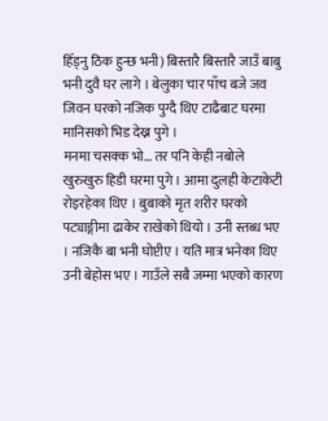हिँड्नु ठिक हुन्छ भनी) बिस्तारै बिस्तारै जाउँ बाबु भनी दुवै घर लागे । बेलुका चार पाँच बजे जव जिवन घरको नजिक पुग्दै थिए टाढैबाट घरमा मानिसको भिड देख्न पुगे ।
मनमा चसक्क भो… तर पनि केही नबोले खुरुखुरु हिडी घरमा पुगे । आमा दुलही केटाकेटी रोइरहेका थिए । बुबाको मृत शरीर घरको पट्याङ्गीमा ढाकेर राखेको थियो । उनी स्तब्ध भए । नजिकै बा भनी घोप्टीए । यति मात्र भनेका थिए उनी बेहोस भए । गाउँले सबै जम्मा भएको कारण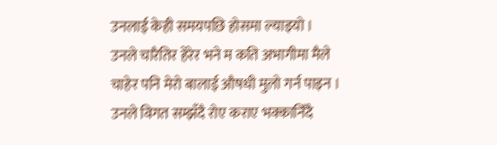उनलाई केही समयपछि होसमा ल्याइयो ।
उनले चारैतिर हेरेर भने म कति अभागीमा मैले चाहेर पनि मेरो बालाई औषधी मुलो गर्न पाइन । उनले विगत सम्झँदै रोए कराए भक्कानिँदै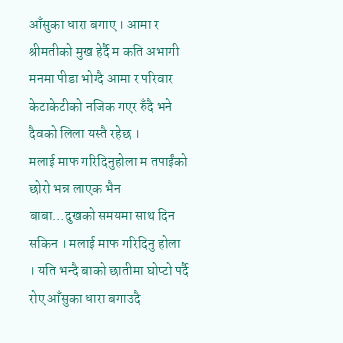आँसुका धारा बगाए । आमा र श्रीमतीको मुख हेर्दै म कति अभागी मनमा पीडा भोग्दै आमा र परिवार केटाकेटीको नजिक गएर रुँदै भने दैवको लिला यस्तै रहेछ ।
मलाई माफ गरिदिनुहोला म तपाईंको छोरो भन्न लाएक भैन बाबा…दुखको समयमा साथ दिन सकिन । मलाई माफ गरिदिनु होला । यति भन्दै बाको छातीमा घोप्टो पर्दै रोए आँसुका धारा बगाउदै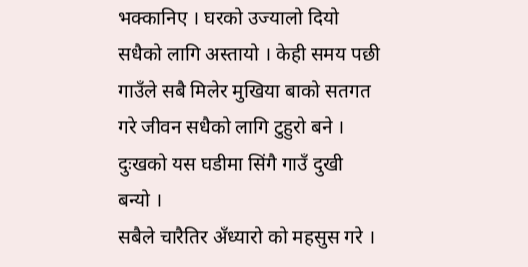भक्कानिए । घरको उज्यालो दियो सधैको लागि अस्तायो । केही समय पछी गाउँले सबै मिलेर मुखिया बाको सतगत गरे जीवन सधैको लागि टुहुरो बने । दुःखको यस घडीमा सिंगै गाउँ दुखी बन्यो ।
सबैले चारैतिर अँध्यारो को महसुस गरे ।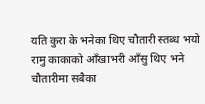यति कुरा के भनेका थिए चौतारी स्तब्ध भयो रामु काकाको आँखाभरी आँसु थिए भने चौतारीमा सबैका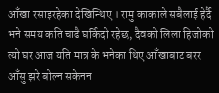आँखा रसाइरहेका देखिन्थिए । रामु काकाले सबैलाई हेर्दै भने समय कति चाढै घर्किदो रहेछ, दैवको लिला हिजोको त्यो घर आज यति मात्र के भनेका थिए आँखाबाट बरर आँसु झरे बोल्न सकेनन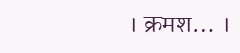। क्रमश… ।